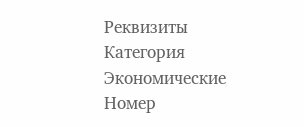Реквизиты
Категория Экономические Номер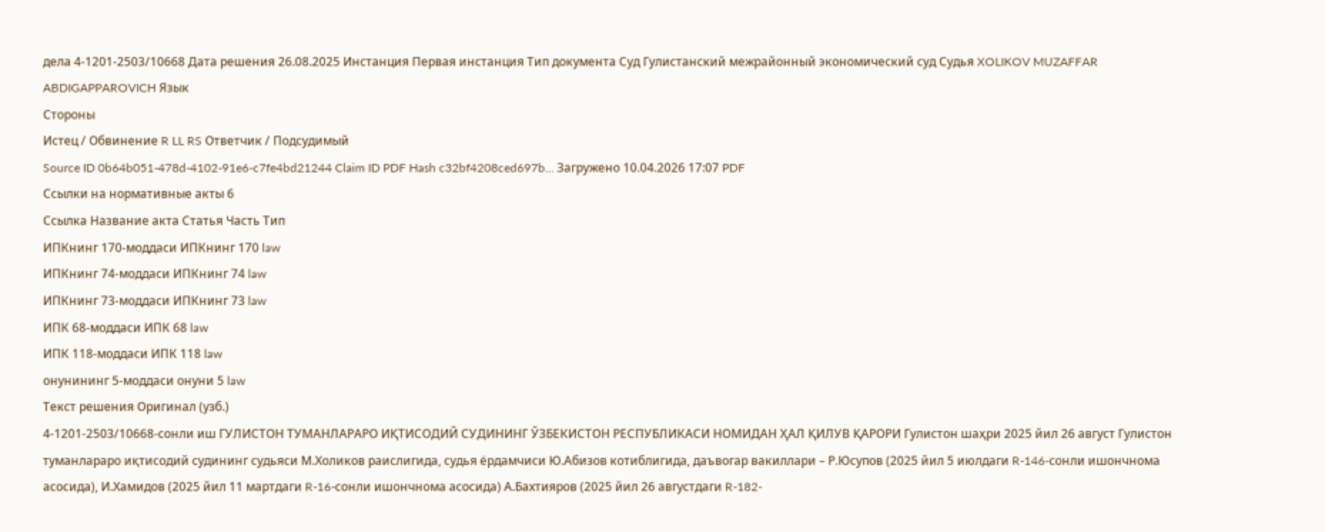дела 4-1201-2503/10668 Дата решения 26.08.2025 Инстанция Первая инстанция Тип документа Суд Гулистанский межрайонный экономический суд Судья XOLIKOV MUZAFFAR ABDIGAPPAROVICH Язык
Стороны
Истец / Обвинение R LL RS Ответчик / Подсудимый
Source ID 0b64b051-478d-4102-91e6-c7fe4bd21244 Claim ID PDF Hash c32bf4208ced697b... Загружено 10.04.2026 17:07 PDF
Ссылки на нормативные акты 6
Ссылка Название акта Статья Часть Тип
ИПКнинг 170-моддаси ИПКнинг 170 law
ИПКнинг 74-моддаси ИПКнинг 74 law
ИПКнинг 73-моддаси ИПКнинг 73 law
ИПК 68-моддаси ИПК 68 law
ИПК 118-моддаси ИПК 118 law
онунининг 5-моддаси онуни 5 law
Текст решения Оригинал (узб.)
4-1201-2503/10668-сонли иш ГУЛИСТОН ТУМАНЛАРАРО ИҚТИСОДИЙ СУДИНИНГ ЎЗБЕКИСТОН РЕСПУБЛИКАСИ НОМИДАН ҲАЛ ҚИЛУВ ҚАРОРИ Гулистон шаҳри 2025 йил 26 август Гулистон туманлараро иқтисодий судининг судьяси М.Холиков раислигида, судья ёрдамчиси Ю.Абизов котиблигида, даъвогар вакиллари – Р.Юсупов (2025 йил 5 июлдаги R-146-сонли ишончнома асосида), И.Хамидов (2025 йил 11 мартдаги R-16-сонли ишончнома асосида) А.Бахтияров (2025 йил 26 августдаги R-182-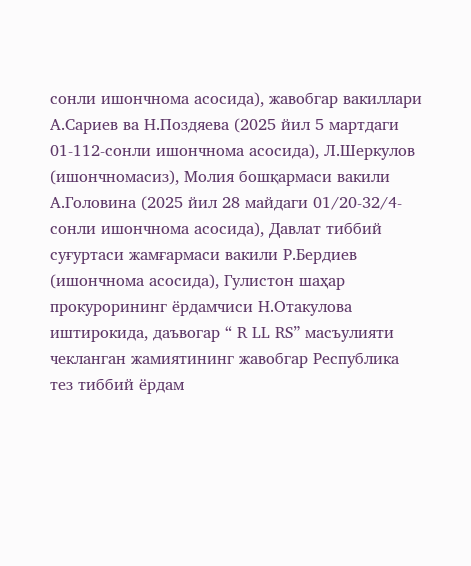сонли ишончнома асосида), жавобгар вакиллари А.Сариев ва Н.Поздяева (2025 йил 5 мартдаги 01-112-сонли ишончнома асосида), Л.Шеркулов (ишончномасиз), Молия бошқармаси вакили А.Головина (2025 йил 28 майдаги 01/20-32/4-сонли ишончнома асосида), Давлат тиббий суғуртаси жамғармаси вакили Р.Бердиев (ишончнома асосида), Гулистон шаҳар прокурорининг ёрдамчиси Н.Отакулова иштирокида, даъвогар “ R LL RS” масъулияти чекланган жамиятининг жавобгар Республика тез тиббий ёрдам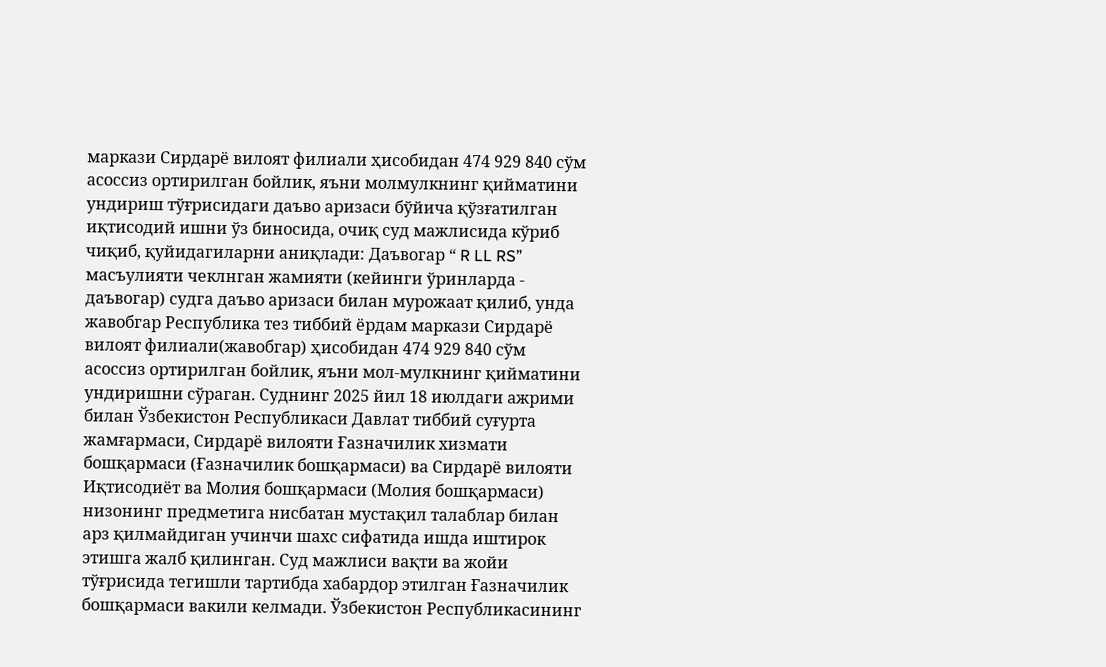маркази Сирдарё вилоят филиали ҳисобидан 474 929 840 сўм асоссиз ортирилган бойлик, яъни молмулкнинг қийматини ундириш тўғрисидаги даъво аризаси бўйича қўзғатилган иқтисодий ишни ўз биносида, очиқ суд мажлисида кўриб чиқиб, қуйидагиларни аниқлади: Даъвогар “ R LL RS” масъулияти чеклнган жамияти (кейинги ўринларда - даъвогар) судга даъво аризаси билан мурожаат қилиб, унда жавобгар Республика тез тиббий ёрдам маркази Сирдарё вилоят филиали(жавобгар) ҳисобидан 474 929 840 сўм асоссиз ортирилган бойлик, яъни мол-мулкнинг қийматини ундиришни сўраган. Суднинг 2025 йил 18 июлдаги ажрими билан Ўзбекистон Республикаси Давлат тиббий суғурта жамғармаси, Сирдарё вилояти Ғазначилик хизмати бошқармаси (Ғазначилик бошқармаси) ва Сирдарё вилояти Иқтисодиёт ва Молия бошқармаси (Молия бошқармаси) низонинг предметига нисбатан мустақил талаблар билан арз қилмайдиган учинчи шахс сифатида ишда иштирок этишга жалб қилинган. Суд мажлиси вақти ва жойи тўғрисида тегишли тартибда хабардор этилган Ғазначилик бошқармаси вакили келмади. Ўзбекистон Республикасининг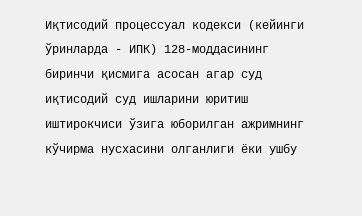Иқтисодий процессуал кодекси (кейинги ўринларда - ИПК) 128-моддасининг биринчи қисмига асосан агар суд иқтисодий суд ишларини юритиш иштирокчиси ўзига юборилган ажримнинг кўчирма нусхасини олганлиги ёки ушбу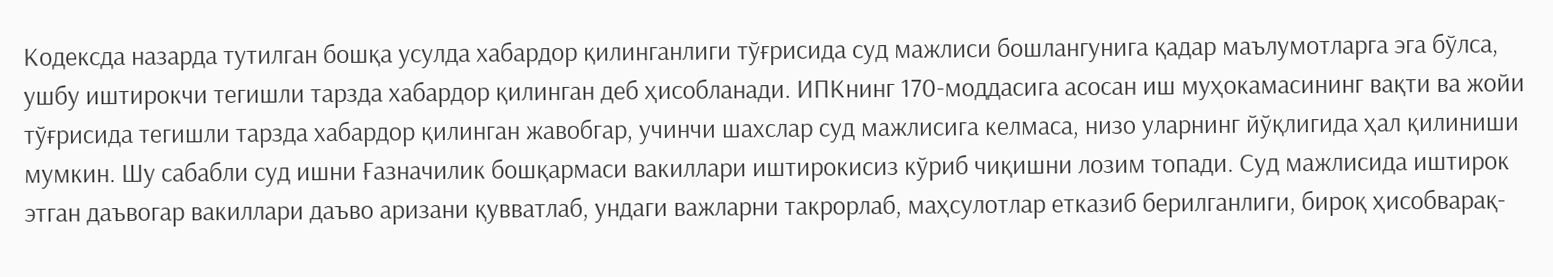Кодексда назарда тутилган бошқа усулда хабардор қилинганлиги тўғрисида суд мажлиси бошлангунига қадар маълумотларга эга бўлса, ушбу иштирокчи тегишли тарзда хабардор қилинган деб ҳисобланади. ИПКнинг 170-моддасига асосан иш муҳокамасининг вақти ва жойи тўғрисида тегишли тарзда хабардор қилинган жавобгар, учинчи шахслар суд мажлисига келмаса, низо уларнинг йўқлигида ҳал қилиниши мумкин. Шу сабабли суд ишни Ғазначилик бошқармаси вакиллари иштирокисиз кўриб чиқишни лозим топади. Суд мажлисида иштирок этган даъвогар вакиллари даъво аризани қувватлаб, ундаги важларни такрорлаб, маҳсулотлар етказиб берилганлиги, бироқ ҳисобварақ-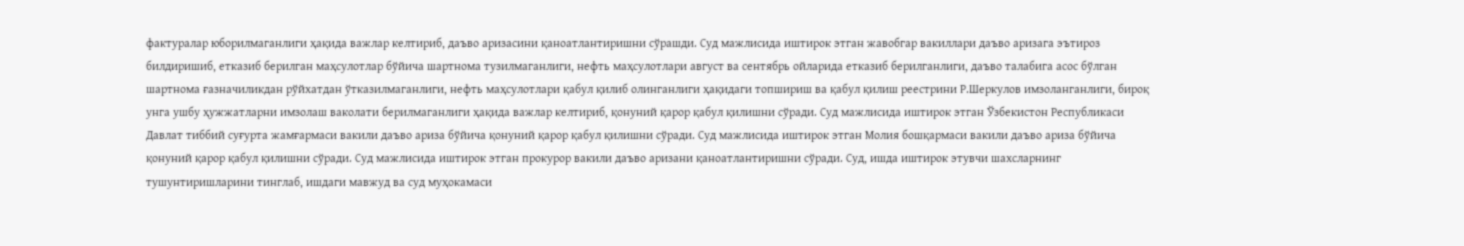фактуралар юборилмаганлиги ҳақида важлар келтириб, даъво аризасини қаноатлантиришни сўрашди. Суд мажлисида иштирок этган жавобгар вакиллари даъво аризага эътироз билдиришиб, етказиб берилган маҳсулотлар бўйича шартнома тузилмаганлиги, нефть маҳсулотлари август ва сентябрь ойларида етказиб берилганлиги, даъво талабига асос бўлган шартнома ғазначиликдан рўйхатдан ўтказилмаганлиги, нефть маҳсулотлари қабул қилиб олинганлиги ҳақидаги топшириш ва қабул қилиш реестрини Р.Шеркулов имзоланганлиги, бироқ унга ушбу ҳужжатларни имзолаш ваколати берилмаганлиги ҳақида важлар келтириб, қонуний қарор қабул қилишни сўради. Суд мажлисида иштирок этган Ўзбекистон Республикаси Давлат тиббий суғурта жамғармаси вакили даъво ариза бўйича қонуний қарор қабул қилишни сўради. Суд мажлисида иштирок этган Молия бошқармаси вакили даъво ариза бўйича қонуний қарор қабул қилишни сўради. Суд мажлисида иштирок этган прокурор вакили даъво аризани қаноатлантиришни сўради. Суд, ишда иштирок этувчи шахсларнинг тушунтиришларини тинглаб, ишдаги мавжуд ва суд муҳокамаси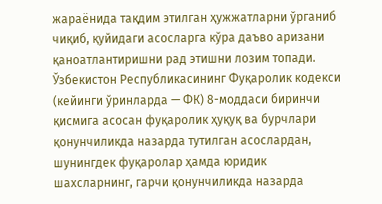жараёнида тақдим этилган ҳужжатларни ўрганиб чиқиб, қуйидаги асосларга кўра даъво аризани қаноатлантиришни рад этишни лозим топади. Ўзбекистон Республикасининг Фуқаролик кодекси (кейинги ўринларда — ФК) 8-моддаси биринчи қисмига асосан фуқаролик ҳуқуқ ва бурчлари қонунчиликда назарда тутилган асослардан, шунингдек фуқаролар ҳамда юридик шахсларнинг, гарчи қонунчиликда назарда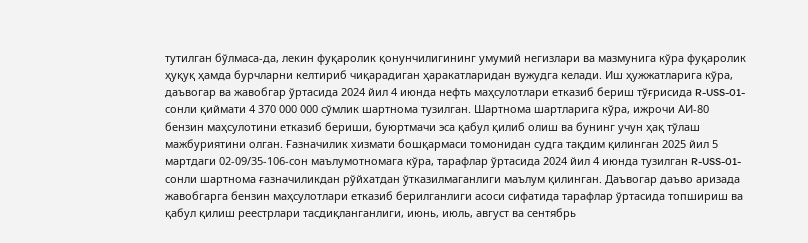тутилган бўлмаса-да, лекин фуқаролик қонунчилигининг умумий негизлари ва мазмунига кўра фуқаролик ҳуқуқ ҳамда бурчларни келтириб чиқарадиган ҳаракатларидан вужудга келади. Иш ҳужжатларига кўра, даъвогар ва жавобгар ўртасида 2024 йил 4 июнда нефть маҳсулотлари етказиб бериш тўғрисида R-USS-01-сонли қиймати 4 370 000 000 сўмлик шартнома тузилган. Шартнома шартларига кўра, ижрочи АИ-80 бензин маҳсулотини етказиб бериши, буюртмачи эса қабул қилиб олиш ва бунинг учун ҳақ тўлаш мажбуриятини олган. Ғазначилик хизмати бошқармаси томонидан судга тақдим қилинган 2025 йил 5 мартдаги 02-09/35-106-сон маълумотномага кўра, тарафлар ўртасида 2024 йил 4 июнда тузилган R-USS-01-сонли шартнома ғазначиликдан рўйхатдан ўтказилмаганлиги маълум қилинган. Даъвогар даъво аризада жавобгарга бензин маҳсулотлари етказиб берилганлиги асоси сифатида тарафлар ўртасида топшириш ва қабул қилиш реестрлари тасдиқланганлиги, июнь, июль, август ва сентябрь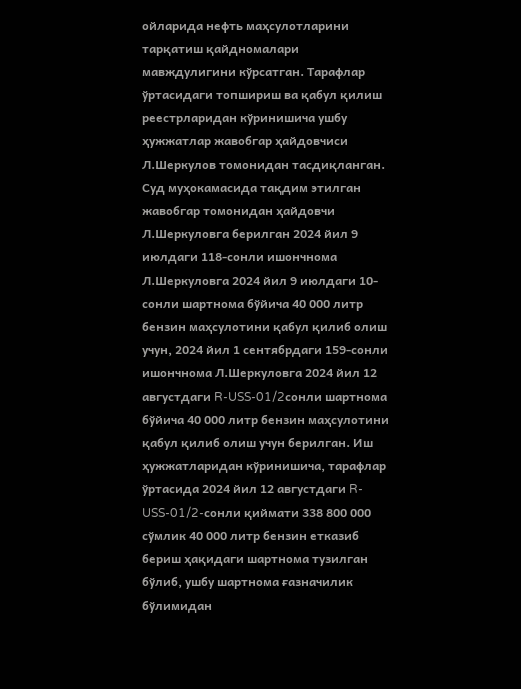ойларида нефть маҳсулотларини тарқатиш қайдномалари мавждулигини кўрсатган. Тарафлар ўртасидаги топшириш ва қабул қилиш реестрларидан кўринишича ушбу ҳужжатлар жавобгар ҳайдовчиси Л.Шеркулов томонидан тасдиқланган. Суд муҳокамасида тақдим этилган жавобгар томонидан ҳайдовчи Л.Шеркуловга берилган 2024 йил 9 июлдаги 118-сонли ишончнома Л.Шеркуловга 2024 йил 9 июлдаги 10-сонли шартнома бўйича 40 000 литр бензин маҳсулотини қабул қилиб олиш учун, 2024 йил 1 сентябрдаги 159-сонли ишончнома Л.Шеркуловга 2024 йил 12 августдаги R-USS-01/2сонли шартнома бўйича 40 000 литр бензин маҳсулотини қабул қилиб олиш учун берилган. Иш ҳужжатларидан кўринишича, тарафлар ўртасида 2024 йил 12 августдаги R-USS-01/2-сонли қиймати 338 800 000 сўмлик 40 000 литр бензин етказиб бериш ҳақидаги шартнома тузилган бўлиб, ушбу шартнома ғазначилик бўлимидан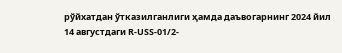рўйхатдан ўтказилганлиги ҳамда даъвогарнинг 2024 йил 14 августдаги R-USS-01/2-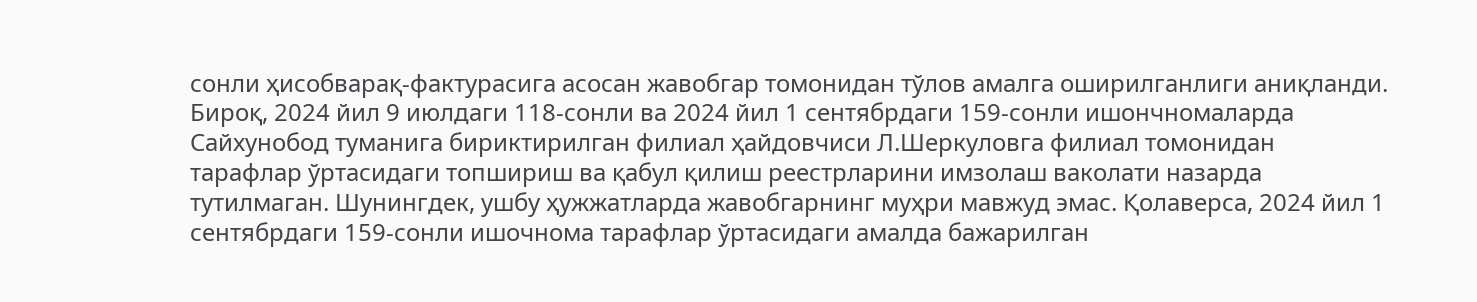сонли ҳисобварақ-фактурасига асосан жавобгар томонидан тўлов амалга оширилганлиги аниқланди. Бироқ, 2024 йил 9 июлдаги 118-сонли ва 2024 йил 1 сентябрдаги 159-сонли ишончномаларда Сайхунобод туманига бириктирилган филиал ҳайдовчиси Л.Шеркуловга филиал томонидан тарафлар ўртасидаги топшириш ва қабул қилиш реестрларини имзолаш ваколати назарда тутилмаган. Шунингдек, ушбу ҳужжатларда жавобгарнинг муҳри мавжуд эмас. Қолаверса, 2024 йил 1 сентябрдаги 159-сонли ишочнома тарафлар ўртасидаги амалда бажарилган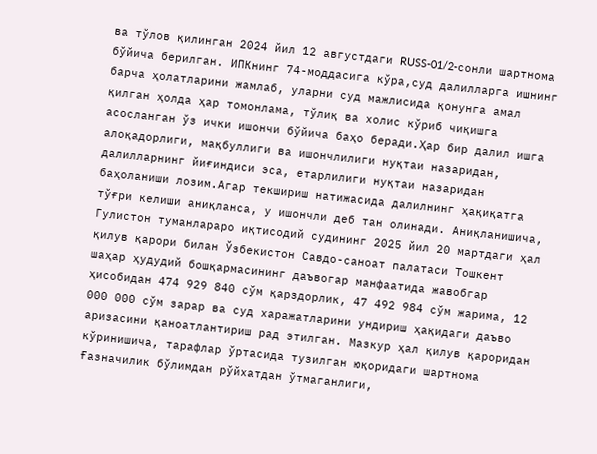ва тўлов қилинган 2024 йил 12 августдаги RUSS-01/2-сонли шартнома бўйича берилган. ИПКнинг 74-моддасига кўра,суд далилларга ишнинг барча ҳолатларини жамлаб, уларни суд мажлисида қонунга амал қилган ҳолда ҳар томонлама, тўлиқ ва холис кўриб чиқишга асосланган ўз ички ишончи бўйича баҳо беради.Ҳар бир далил ишга алоқадорлиги, мақбуллиги ва ишончлилиги нуқтаи назаридан, далилларнинг йиғиндиси эса, етарлилиги нуқтаи назаридан баҳоланиши лозим.Агар текшириш натижасида далилнинг ҳақиқатга тўғри келиши аниқланса, у ишончли деб тан олинади. Аниқланишича, Гулистон туманлараро иқтисодий судининг 2025 йил 20 мартдаги ҳал қилув қарори билан Ўзбекистон Савдо-саноат палатаси Тошкент шаҳар ҳудудий бошқармасининг даъвогар манфаатида жавобгар ҳисобидан 474 929 840 сўм қарздорлик, 47 492 984 сўм жарима, 12 000 000 сўм зарар ва суд харажатларини ундириш ҳақидаги даъво аризасини қаноатлантириш рад этилган. Мазкур ҳал қилув қароридан кўринишича, тарафлар ўртасида тузилган юқоридаги шартнома Ғазначилик бўлимдан рўйхатдан ўтмаганлиги,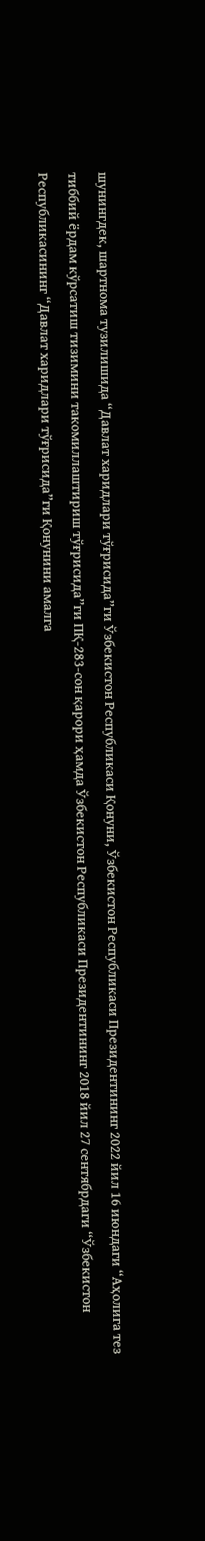шунингдек, шартнома тузилишида “Давлат харидлари тўғрисида”ги Ўзбекистон Республикаси Қонуни, Ўзбекистон Республикаси Президентининг 2022 йил 16 июндаги “Аҳолига тез тиббий ёрдам кўрсатиш тизимини такомиллаштириш тўғрисида”ги ПҚ-283-сон қарори ҳамда Ўзбекистон Республикаси Президентининг 2018 йил 27 сентябрдаги “Ўзбекистон Республикасининг “Давлат харидлари тўғрисида”ги Қонунини амалга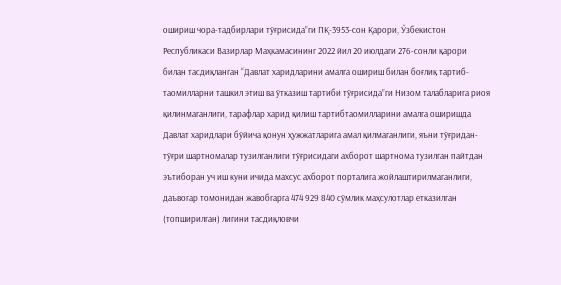ошириш чора-тадбирлари тўғрисида”ги ПҚ-3953-сон Қарори, Ўзбекистон Республикаси Вазирлар Маҳкамасининг 2022 йил 20 июлдаги 276-сонли қарори билан тасдиқланган “Давлат харидларини амалга ошириш билан боғлиқ тартиб-таомилларни ташкил этиш ва ўтказиш тартиби тўғрисида”ги Низом талабларига риоя қилинмаганлиги, тарафлар харид қилиш тартибтаомилларини амалга оширишда Давлат харидлари бўйича қонун ҳужжатларига амал қилмаганлиги, яъни тўғридан-тўғри шартномалар тузилганлиги тўғрисидаги ахборот шартнома тузилган пайтдан эътиборан уч иш куни ичида махсус ахборот порталига жойлаштирилмаганлиги, даъвогар томонидан жавобгарга 474 929 840 сўмлик маҳсулотлар етказилган (топширилган) лигини тасдиқловчи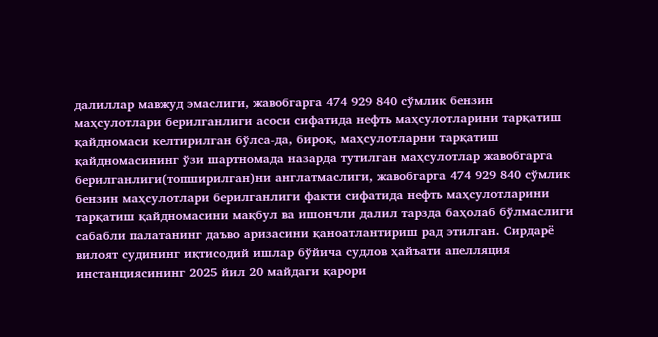далиллар мавжуд эмаслиги, жавобгарга 474 929 840 сўмлик бензин маҳсулотлари берилганлиги асоси сифатида нефть маҳсулотларини тарқатиш қайдномаси келтирилган бўлса-да, бироқ, маҳсулотларни тарқатиш қайдномасининг ўзи шартномада назарда тутилган маҳсулотлар жавобгарга берилганлиги(топширилган)ни англатмаслиги, жавобгарга 474 929 840 сўмлик бензин маҳсулотлари берилганлиги факти сифатида нефть маҳсулотларини тарқатиш қайдномасини мақбул ва ишончли далил тарзда баҳолаб бўлмаслиги сабабли палатанинг даъво аризасини қаноатлантириш рад этилган. Сирдарё вилоят судининг иқтисодий ишлар бўйича судлов ҳайъати апелляция инстанциясининг 2025 йил 20 майдаги қарори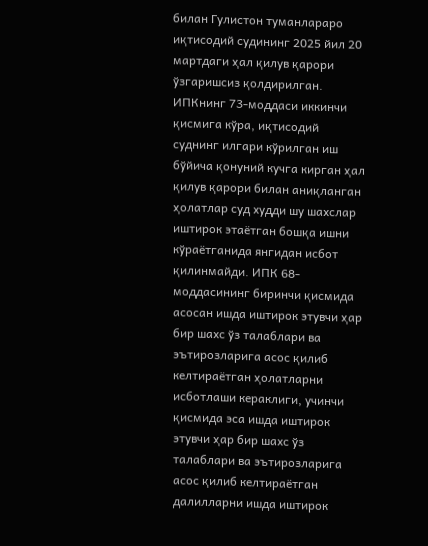билан Гулистон туманлараро иқтисодий судининг 2025 йил 20 мартдаги ҳал қилув қарори ўзгаришсиз қолдирилган. ИПКнинг 73-моддаси иккинчи қисмига кўра, иқтисодий суднинг илгари кўрилган иш бўйича қонуний кучга кирган ҳал қилув қарори билан аниқланган ҳолатлар суд худди шу шахслар иштирок этаётган бошқа ишни кўраётганида янгидан исбот қилинмайди. ИПК 68-моддасининг биринчи қисмида асосан ишда иштирок этувчи ҳар бир шахс ўз талаблари ва эътирозларига асос қилиб келтираётган ҳолатларни исботлаши кераклиги, учинчи қисмида эса ишда иштирок этувчи ҳар бир шахс ўз талаблари ва эътирозларига асос қилиб келтираётган далилларни ишда иштирок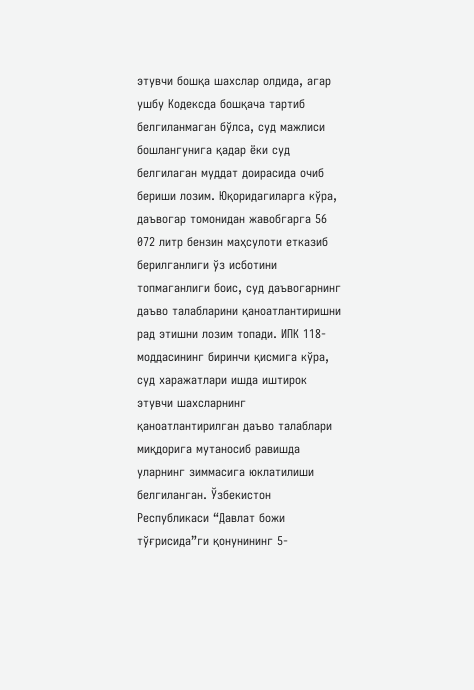этувчи бошқа шахслар олдида, агар ушбу Кодексда бошқача тартиб белгиланмаган бўлса, суд мажлиси бошлангунига қадар ёки суд белгилаган муддат доирасида очиб бериши лозим. Юқоридагиларга кўра, даъвогар томонидан жавобгарга 56 072 литр бензин маҳсулоти етказиб берилганлиги ўз исботини топмаганлиги боис, суд даъвогарнинг даъво талабларини қаноатлантиришни рад этишни лозим топади. ИПК 118-моддасининг биринчи қисмига кўра, суд харажатлари ишда иштирок этувчи шахсларнинг қаноатлантирилган даъво талаблари миқдорига мутаносиб равишда уларнинг зиммасига юклатилиши белгиланган. Ўзбекистон Республикаси “Давлат божи тўғрисида”ги қонунининг 5-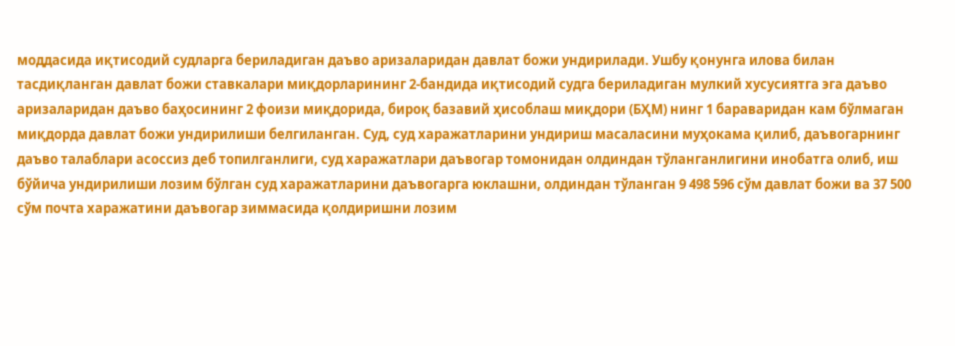моддасида иқтисодий судларга бериладиган даъво аризаларидан давлат божи ундирилади. Ушбу қонунга илова билан тасдиқланган давлат божи ставкалари миқдорларининг 2-бандида иқтисодий судга бериладиган мулкий хусусиятга эга даъво аризаларидан даъво баҳосининг 2 фоизи миқдорида, бироқ базавий ҳисоблаш миқдори (БҲМ) нинг 1 бараваридан кам бўлмаган миқдорда давлат божи ундирилиши белгиланган. Суд, суд харажатларини ундириш масаласини муҳокама қилиб, даъвогарнинг даъво талаблари асоссиз деб топилганлиги, суд харажатлари даъвогар томонидан олдиндан тўланганлигини инобатга олиб, иш бўйича ундирилиши лозим бўлган суд харажатларини даъвогарга юклашни, олдиндан тўланган 9 498 596 сўм давлат божи ва 37 500 сўм почта харажатини даъвогар зиммасида қолдиришни лозим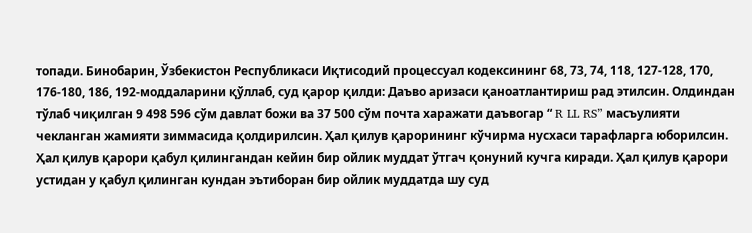топади. Бинобарин, Ўзбекистон Республикаси Иқтисодий процессуал кодексининг 68, 73, 74, 118, 127-128, 170, 176-180, 186, 192-моддаларини қўллаб, суд қарор қилди: Даъво аризаси қаноатлантириш рад этилсин. Олдиндан тўлаб чиқилган 9 498 596 сўм давлат божи ва 37 500 сўм почта харажати даъвогар “ R LL RS” масъулияти чекланган жамияти зиммасида қолдирилсин. Ҳал қилув қарорининг кўчирма нусхаси тарафларга юборилсин. Ҳал қилув қарори қабул қилингандан кейин бир ойлик муддат ўтгач қонуний кучга киради. Ҳал қилув қарори устидан у қабул қилинган кундан эътиборан бир ойлик муддатда шу суд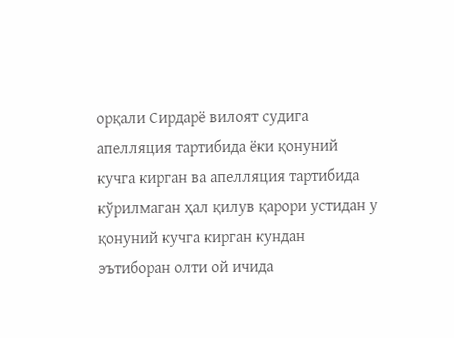орқали Сирдарё вилоят судига апелляция тартибида ёки қонуний кучга кирган ва апелляция тартибида кўрилмаган ҳал қилув қарори устидан у қонуний кучга кирган кундан эътиборан олти ой ичида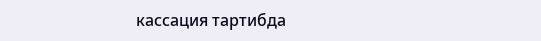кассация тартибда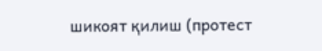шикоят қилиш (протест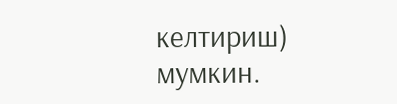келтириш) мумкин.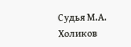Судья М.А. Холиков